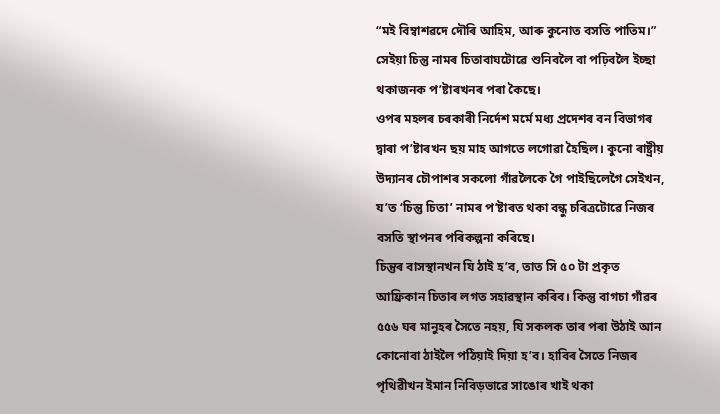“মই বিম্বাশৱদে দৌৰি আহিম, আৰু কুনোত বসতি পাতিম।”
সেইয়া চিন্তু নামৰ চিতাবাঘটোৱে শুনিবলৈ বা পঢ়িবলৈ ইচ্ছা থকাজনক প’ষ্টাৰখনৰ পৰা কৈছে।
ওপৰ মহলৰ চৰকাৰী নিৰ্দেশ মৰ্মে মধ্য প্ৰদেশৰ বন বিভাগৰ দ্বাৰা প’ষ্টাৰখন ছয় মাহ আগতে লগোৱা হৈছিল। কুনো ৰাষ্ট্ৰীয় উদ্যানৰ চৌপাশৰ সকলো গাঁৱলৈকে গৈ পাইছিলেগৈ সেইখন, য’ত ‘চিন্তু চিতা’ নামৰ প’ষ্টাৰত থকা বন্ধু চৰিত্ৰটোৱে নিজৰ বসতি স্থাপনৰ পৰিকল্পনা কৰিছে।
চিন্তুৰ বাসস্থানখন যি ঠাই হ’ব, তাত সি ৫০ টা প্ৰকৃত আফ্ৰিকান চিতাৰ লগত সহাৱস্থান কৰিব। কিন্তু বাগচা গাঁৱৰ ৫৫৬ ঘৰ মানুহৰ সৈতে নহয়, যি সকলক তাৰ পৰা উঠাই আন কোনোবা ঠাইলৈ পঠিয়াই দিয়া হ’ব। হাবিৰ সৈতে নিজৰ পৃথিৱীখন ইমান নিবিড়ভাৱে সাঙোৰ খাই থকা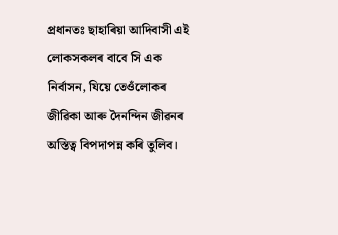প্ৰধানতঃ ছাহাৰিয়া আদিবাসী এই লোকসকলৰ বাবে সি এক নিৰ্বাসন, যিয়ে তেওঁলোকৰ জীৱিকা আৰু দৈনন্দিন জীৱনৰ অস্তিত্ব বিপদাপন্ন কৰি তুলিব।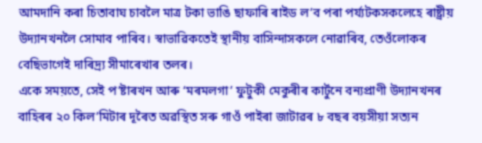আমদানি কৰা চিতাবাঘ চাবলৈ মাত্ৰ টকা ভাঙি ছাফাৰি ৰাইড ল’ব পৰা পৰ্য্যটকসকলেহে ৰাষ্ট্ৰীয় উদ্যানখনলৈ সোমাব পাৰিব। স্বাভাৱিকতেই স্থানীয় বাসিন্দাসকলে নোৱাৰিব, তেওঁলোকৰ বেছিভাগেই দাৰিদ্ৰ্য সীমাৰেখাৰ তলৰ।
একে সময়তে, সেই প’ষ্টাৰখন আৰু ‘মৰমলগা’ ফুটুকী মেকুৰীৰ কাৰ্টুনে বন্যপ্ৰাণী উদ্যানখনৰ বাহিৰৰ ২০ কিল’মিটাৰ দূৰৈত অৱস্থিত সৰু গাওঁ পাইৰা জাটাৱৰ ৮ বছৰ বয়সীয়া সত্যন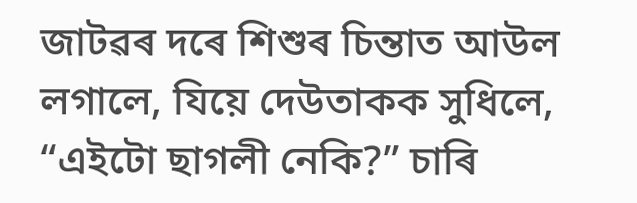জাটৱৰ দৰে শিশুৰ চিন্তাত আউল লগালে, যিয়ে দেউতাকক সুধিলে, “এইটো ছাগলী নেকি?” চাৰি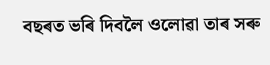বছৰত ভৰি দিবলৈ ওলোৱা তাৰ সৰু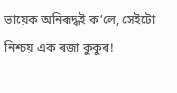ভায়েক অনিৰূদ্ধই ক’লে, সেইটো নিশ্চয় এক ৰজা কুকুৰ!